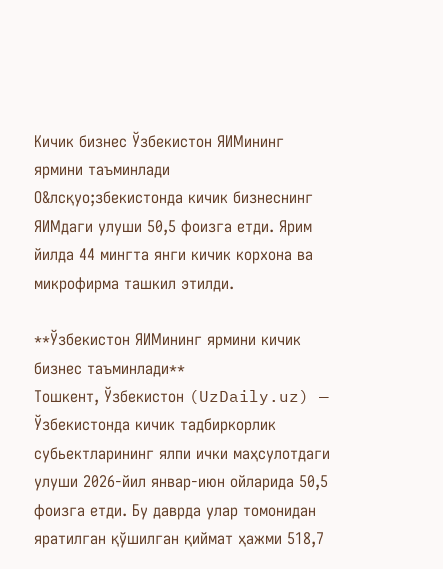Кичик бизнес Ўзбекистон ЯИМининг ярмини таъминлади
О&лсқуо;збекистонда кичик бизнеснинг ЯИМдаги улуши 50,5 фоизга етди. Ярим йилда 44 мингта янги кичик корхона ва микрофирма ташкил этилди.

**Ўзбекистон ЯИМининг ярмини кичик бизнес таъминлади**
Тошкент, Ўзбекистон (UzDaily.uz) — Ўзбекистонда кичик тадбиркорлик субьектларининг ялпи ички маҳсулотдаги улуши 2026-йил январ-июн ойларида 50,5 фоизга етди. Бу даврда улар томонидан яратилган қўшилган қиймат ҳажми 518,7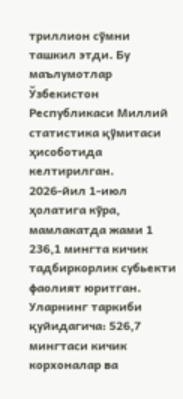триллион сўмни ташкил этди. Бу маълумотлар Ўзбекистон Республикаси Миллий статистика қўмитаси ҳисоботида келтирилган.
2026-йил 1-июл ҳолатига кўра, мамлакатда жами 1 236,1 мингта кичик тадбиркорлик субьекти фаолият юритган. Уларнинг таркиби қуйидагича: 526,7 мингтаси кичик корхоналар ва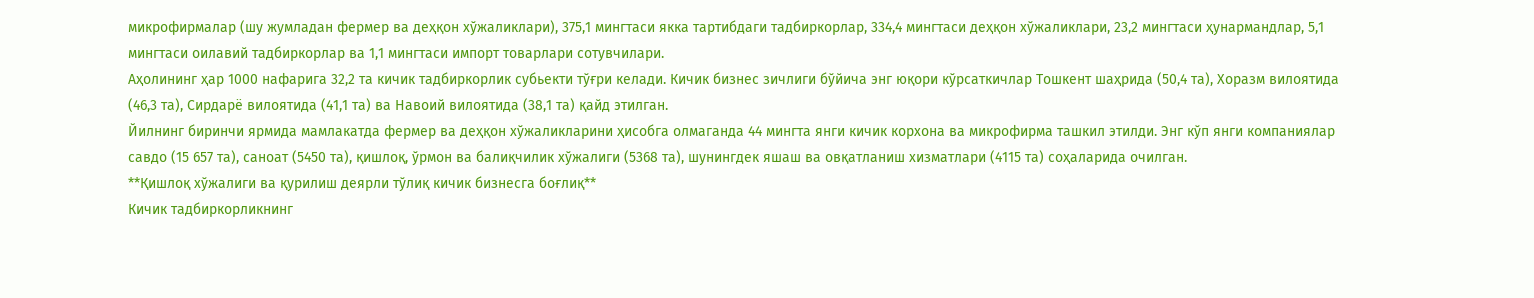микрофирмалар (шу жумладан фермер ва деҳқон хўжаликлари), 375,1 мингтаси якка тартибдаги тадбиркорлар, 334,4 мингтаси деҳқон хўжаликлари, 23,2 мингтаси ҳунармандлар, 5,1 мингтаси оилавий тадбиркорлар ва 1,1 мингтаси импорт товарлари сотувчилари.
Аҳолининг ҳар 1000 нафарига 32,2 та кичик тадбиркорлик субьекти тўғри келади. Кичик бизнес зичлиги бўйича энг юқори кўрсаткичлар Тошкент шаҳрида (50,4 та), Хоразм вилоятида (46,3 та), Сирдарё вилоятида (41,1 та) ва Навоий вилоятида (38,1 та) қайд этилган.
Йилнинг биринчи ярмида мамлакатда фермер ва деҳқон хўжаликларини ҳисобга олмаганда 44 мингта янги кичик корхона ва микрофирма ташкил этилди. Энг кўп янги компаниялар савдо (15 657 та), саноат (5450 та), қишлоқ, ўрмон ва балиқчилик хўжалиги (5368 та), шунингдек яшаш ва овқатланиш хизматлари (4115 та) соҳаларида очилган.
**Қишлоқ хўжалиги ва қурилиш деярли тўлиқ кичик бизнесга боғлиқ**
Кичик тадбиркорликнинг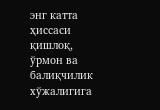энг катта ҳиссаси қишлоқ, ўрмон ва балиқчилик хўжалигига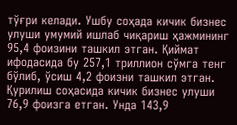тўғри келади. Ушбу соҳада кичик бизнес улуши умумий ишлаб чиқариш ҳажмининг 95,4 фоизини ташкил этган. Қиймат ифодасида бу 257,1 триллион сўмга тенг бўлиб, ўсиш 4,2 фоизни ташкил этган.
Қурилиш соҳасида кичик бизнес улуши 76,9 фоизга етган. Унда 143,9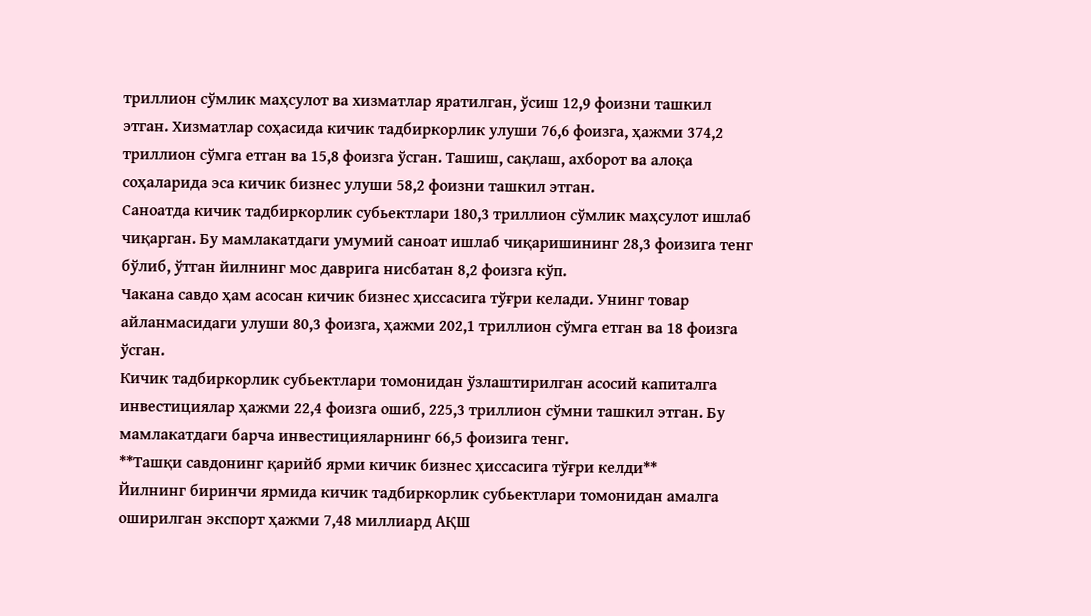триллион сўмлик маҳсулот ва хизматлар яратилган, ўсиш 12,9 фоизни ташкил этган. Хизматлар соҳасида кичик тадбиркорлик улуши 76,6 фоизга, ҳажми 374,2 триллион сўмга етган ва 15,8 фоизга ўсган. Ташиш, сақлаш, ахборот ва алоқа соҳаларида эса кичик бизнес улуши 58,2 фоизни ташкил этган.
Саноатда кичик тадбиркорлик субьектлари 180,3 триллион сўмлик маҳсулот ишлаб чиқарган. Бу мамлакатдаги умумий саноат ишлаб чиқаришининг 28,3 фоизига тенг бўлиб, ўтган йилнинг мос даврига нисбатан 8,2 фоизга кўп.
Чакана савдо ҳам асосан кичик бизнес ҳиссасига тўғри келади. Унинг товар айланмасидаги улуши 80,3 фоизга, ҳажми 202,1 триллион сўмга етган ва 18 фоизга ўсган.
Кичик тадбиркорлик субьектлари томонидан ўзлаштирилган асосий капиталга инвестициялар ҳажми 22,4 фоизга ошиб, 225,3 триллион сўмни ташкил этган. Бу мамлакатдаги барча инвестицияларнинг 66,5 фоизига тенг.
**Ташқи савдонинг қарийб ярми кичик бизнес ҳиссасига тўғри келди**
Йилнинг биринчи ярмида кичик тадбиркорлик субьектлари томонидан амалга оширилган экспорт ҳажми 7,48 миллиард АҚШ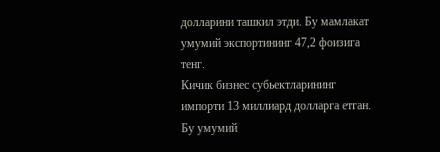долларини ташкил этди. Бу мамлакат умумий экспортининг 47,2 фоизига тенг.
Кичик бизнес субьектларининг импорти 13 миллиард долларга етган. Бу умумий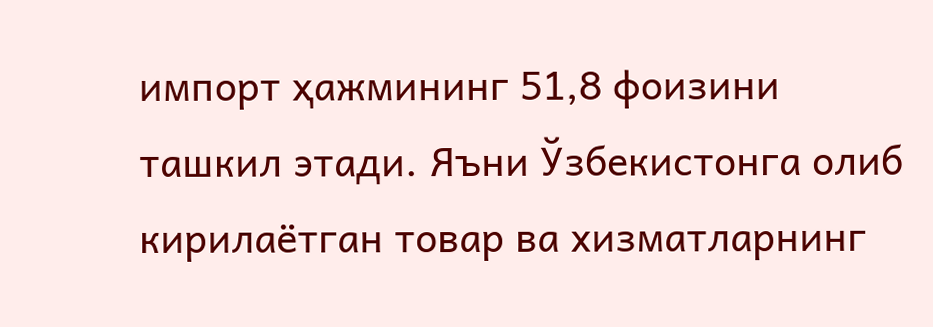импорт ҳажмининг 51,8 фоизини ташкил этади. Яъни Ўзбекистонга олиб кирилаётган товар ва хизматларнинг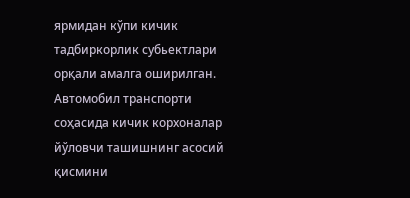ярмидан кўпи кичик тадбиркорлик субьектлари орқали амалга оширилган.
Автомобил транспорти соҳасида кичик корхоналар йўловчи ташишнинг асосий қисмини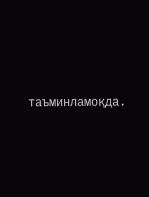таъминламоқда.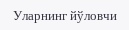Уларнинг йўловчи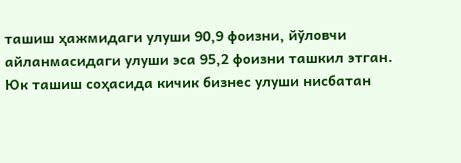ташиш ҳажмидаги улуши 90,9 фоизни, йўловчи айланмасидаги улуши эса 95,2 фоизни ташкил этган.
Юк ташиш соҳасида кичик бизнес улуши нисбатан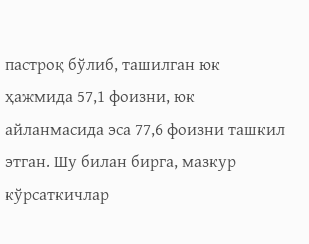пастроқ бўлиб, ташилган юк ҳажмида 57,1 фоизни, юк айланмасида эса 77,6 фоизни ташкил этган. Шу билан бирга, мазкур кўрсаткичлар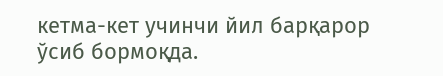кетма-кет учинчи йил барқарор ўсиб бормоқда.